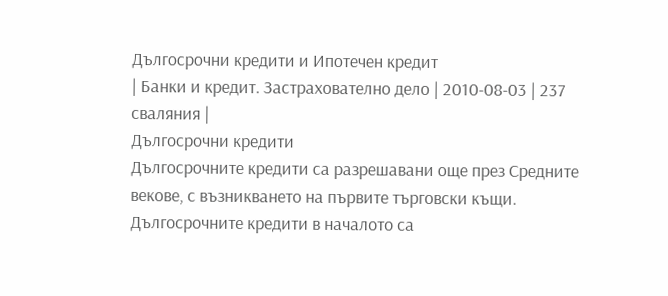Дългосрочни кредити и Ипотечен кредит
| Банки и кредит. Застрахователно дело | 2010-08-03 | 237 сваляния |
Дългосрочни кредити
Дългосрочните кредити са разрешавани още през Средните векове, с възникването на първите търговски къщи. Дългосрочните кредити в началото са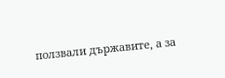ползвали държавите, а за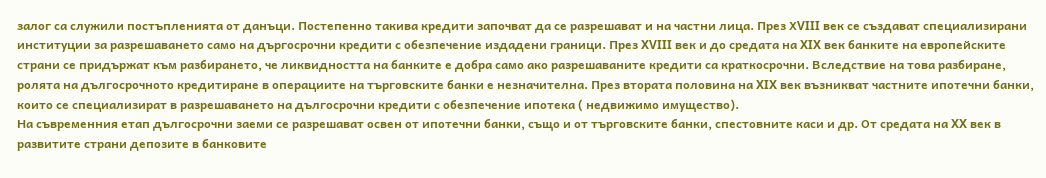залог са служили постъпленията от данъци. Постепенно такива кредити започват да се разрешават и на частни лица. През ХVIII век се създават специализирани институции за разрешаването само на дъргосрочни кредити с обезпечение издадени граници. През XVIII век и до средата на XIX век банките на европейските страни се придържат към разбирането, че ликвидността на банките е добра само ако разрешаваните кредити са краткосрочни. Вследствие на това разбиране, ролята на дългосрочното кредитиране в операциите на търговските банки е незначителна. През втората половина на XIX век възникват частните ипотечни банки, които се специализират в разрешаването на дългосрочни кредити с обезпечение ипотека ( недвижимо имущество).
На съвременния етап дългосрочни заеми се разрешават освен от ипотечни банки, също и от търговските банки, спестовните каси и др. От средата на XX век в развитите страни депозите в банковите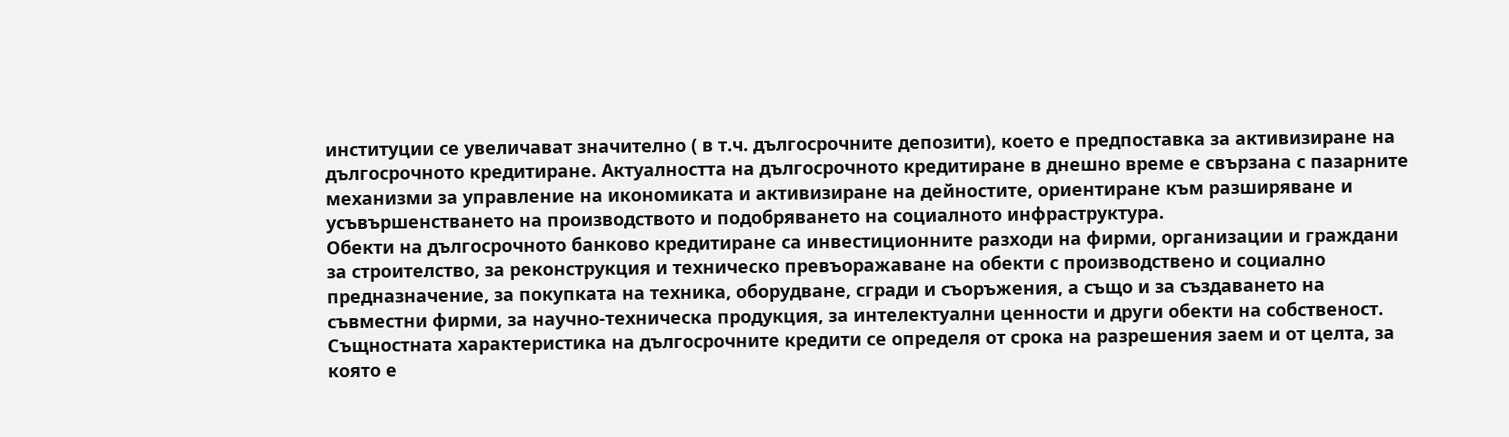институции се увеличават значително ( в т.ч. дългосрочните депозити), което е предпоставка за активизиране на дългосрочното кредитиране. Актуалността на дългосрочното кредитиране в днешно време е свързана с пазарните механизми за управление на икономиката и активизиране на дейностите, ориентиране към разширяване и усъвършенстването на производството и подобряването на социалното инфраструктура.
Обекти на дългосрочното банково кредитиране са инвестиционните разходи на фирми, организации и граждани за строителство, за реконструкция и техническо превъоражаване на обекти с производствено и социално предназначение, за покупката на техника, оборудване, сгради и съоръжения, а също и за създаването на съвместни фирми, за научно-техническа продукция, за интелектуални ценности и други обекти на собственост.
Същностната характеристика на дългосрочните кредити се определя от срока на разрешения заем и от целта, за която е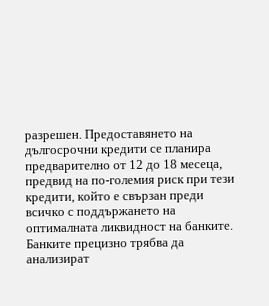разрешен. Предоставянето на дългосрочни кредити се планира предварително от 12 до 18 месеца, предвид на по-големия риск при тези кредити, който е свързан преди всичко с поддържането на оптималната ликвидност на банките. Банките прецизно трябва да анализират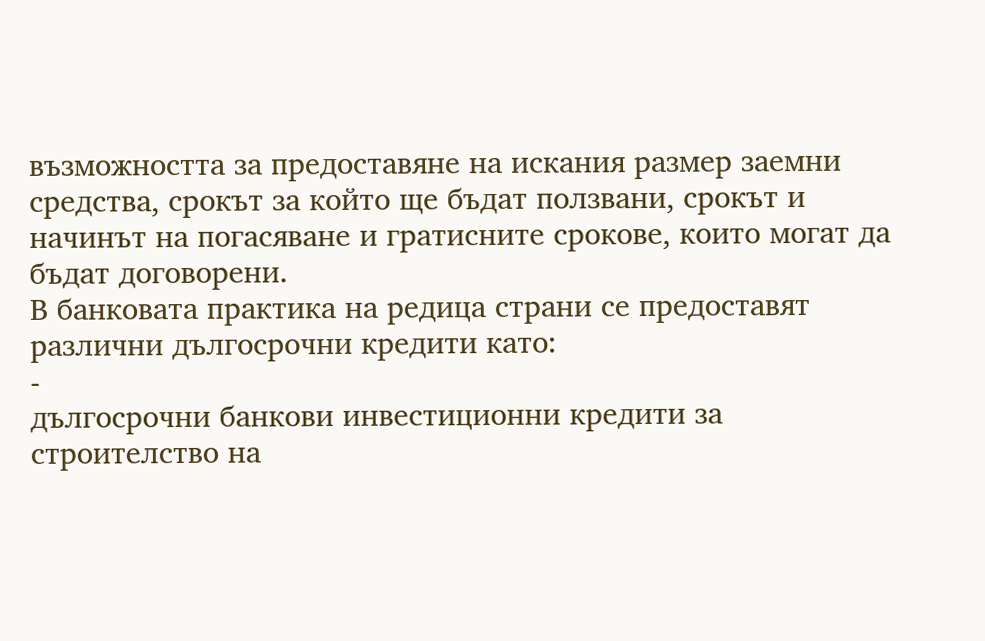възможността за предоставяне на искания размер заемни средства, срокът за който ще бъдат ползвани, срокът и начинът на погасяване и гратисните срокове, които могат да бъдат договорени.
В банковата практика на редица страни се предоставят различни дългосрочни кредити като:
-
дългосрочни банкови инвестиционни кредити за строителство на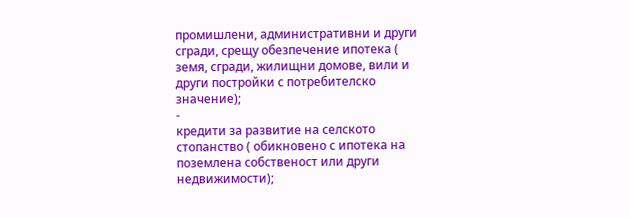промишлени, административни и други сгради, срещу обезпечение ипотека ( земя, сгради, жилищни домове, вили и други постройки с потребителско значение);
-
кредити за развитие на селското стопанство ( обикновено с ипотека на поземлена собственост или други недвижимости);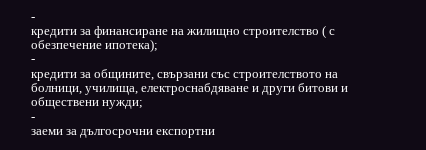-
кредити за финансиране на жилищно строителство ( с обезпечение ипотека);
-
кредити за общините, свързани със строителството на болници, училища, електроснабдяване и други битови и обществени нужди;
-
заеми за дългосрочни експортни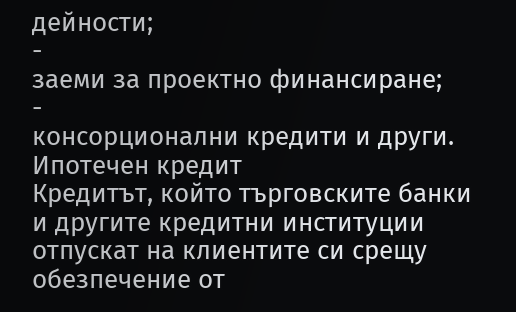дейности;
-
заеми за проектно финансиране;
-
консорционални кредити и други.
Ипотечен кредит
Кредитът, който търговските банки и другите кредитни институции отпускат на клиентите си срещу обезпечение от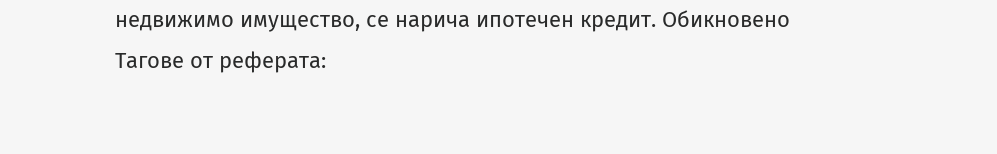недвижимо имущество, се нарича ипотечен кредит. Обикновено
Тагове от реферата: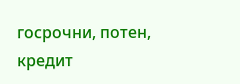госрочни, потен, кредит